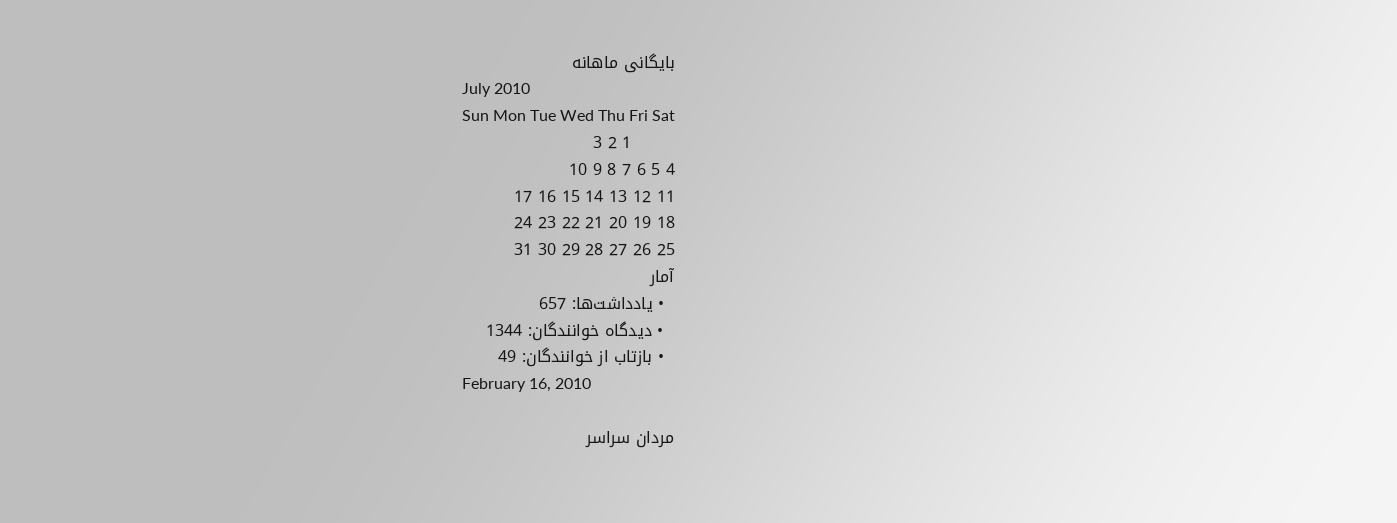بایگانی ماهانه
July 2010
Sun Mon Tue Wed Thu Fri Sat
        1 2 3
4 5 6 7 8 9 10
11 12 13 14 15 16 17
18 19 20 21 22 23 24
25 26 27 28 29 30 31
آمار
  • یادداشت‌ها: 657
  • دیدگاه خوانندگان: 1344
  • بازتاب از خوانندگان: 49
February 16, 2010

مردان سراسر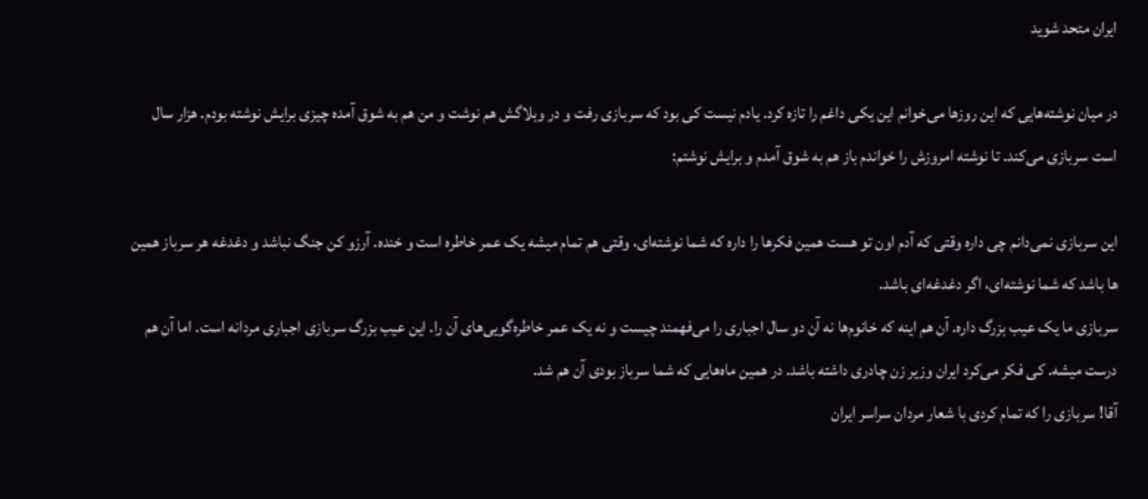ایران متحد شوید

در میان نوشته‌هایی که این روزها می‌خوانم این یکی داغم را تازه کرد. یادم نیست کی بود که سربازی رفت و در وبلاگش هم نوشت و من هم به شوق آمده چیزی برایش نوشته بودم. هزار سال است سربازی می‌کند. تا نوشته امروزش را خواندم باز هم به شوق آمدم و برایش نوشتم:

این سربازی نمی‌دانم چی داره وقتی که آدم اون تو هست همین فکرها را داره که شما نوشته‌ای، وقتی هم تمام میشه یک عمر خاطره است و خنده. آرزو کن جنگ نباشد و دغدغه هر سرباز همین ها باشد که شما نوشته‌ای، اگر دغدغه‌ای باشد.
سربازی ما یک عیب بزرگ داره. آن هم اینه که خانوم‌ها نه آن دو سال اجباری را می‌فهمند چیست و نه یک عمر خاطره‌گویی‌های آن را. این عیب بزرگ سربازی اجباری مردانه است. اما آن هم درست میشه. کی فکر می‌کرد ایران وزیر زن چادری داشته باشد. در همین ماه‌هایی که شما سرباز بودی آن هم شد.
آقا! سربازی را که تمام کردی با شعار مردان سراسر ایران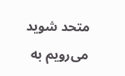متحد شوید می‌رویم به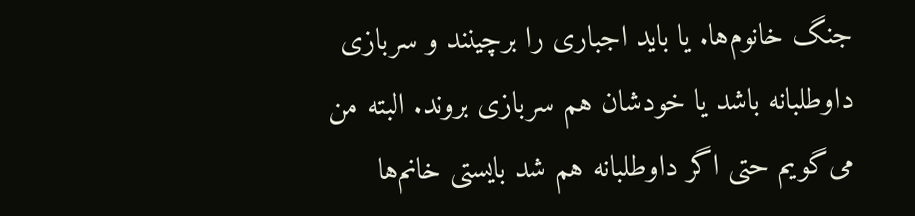جنگ خانوم‌ها. یا باید اجباری را برچینند و سربازی داوطلبانه باشد یا خودشان هم سربازی بروند. البته من می‌گویم حتی اگر داوطلبانه هم شد بایستی خانم‌ها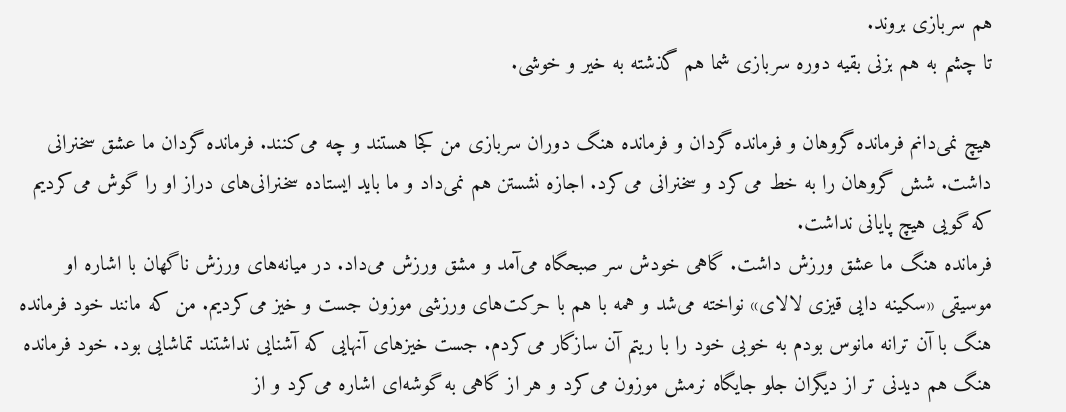هم سربازی بروند.
تا چشم به هم بزنی بقیه دوره سربازی شما هم گذشته به خیر و خوشی.

هیچ نمی‌دانم فرمانده گروهان و فرمانده گردان و فرمانده هنگ دوران سربازی من کجا هستند و چه می‌کنند. فرمانده گردان ما عشق سخنرانی داشت. شش گروهان را به خط می‌کرد و سخنرانی می‌کرد. اجازه نشستن هم نمی‌داد و ما باید ایستاده سخنرانی‌های دراز او را گوش می‌کردیم که گویی هیچ پایانی نداشت.
فرمانده هنگ ما عشق ورزش داشت. گاهی خودش سر صبحگاه می‌آمد و مشق ورزش می‌داد. در میانه‌های ورزش ناگهان با اشاره او موسیقی «سکینه دایی قیزی لالای» نواخته می‌شد و همه با هم با حرکت‌های ورزشی موزون جست و خیز می‌کردیم. من که مانند خود فرمانده هنگ با آن ترانه مانوس بودم به خوبی خود را با ریتم آن سازگار می‌کردم. جست خیزهای آنهایی که آشنایی نداشتند تماشایی بود. خود فرمانده هنگ هم دیدنی تر از دیگران جلو جایگاه نرمش موزون می‌کرد و هر از گاهی به گوشه‌ای اشاره می‌کرد و از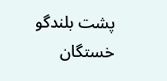پشت بلندگو خستگان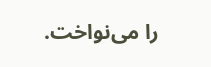را می‌نواخت.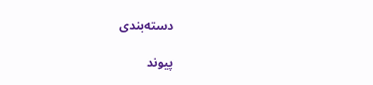دسته‌بندی

پیوند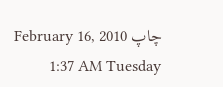چاپ February 16, 2010 1:37 AM Tuesday